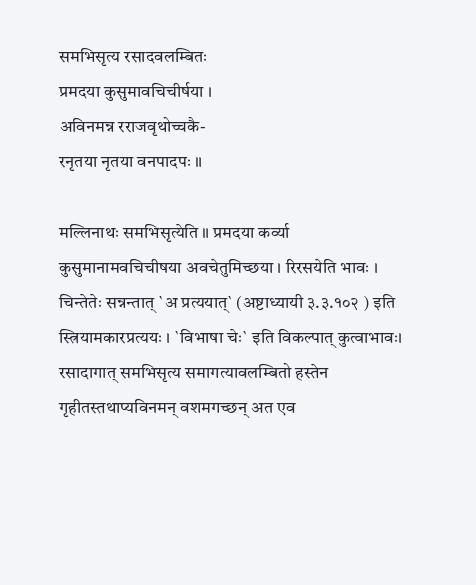समभिसृत्य रसादवलम्बितः
प्रमदया कुसुमावचिचीर्षया ।
अविनमन्न रराजवृथोच्चकै-
रनृतया नृतया वनपादपः ॥

मल्लिनाथः समभिसृत्येति ॥ प्रमदया कर्व्या कुसुमानामवचिचीषया अवचेतुमिच्छया । रिरसयेति भावः । चिन्तेतेः सन्नन्तात् `अ प्रत्ययात्` (अष्टाध्यायी ३.३.१०२ ) इति स्त्रियामकारप्रत्ययः । `विभाषा चेः` इति विकल्पात् कुत्वाभावः। रसादागात् समभिसृत्य समागत्यावलम्बितो हस्तेन गृहीतस्तथाप्यविनमन् वशमगच्छन् अत एव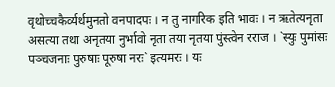वृथोच्चकैर्व्यर्थमुनतो वनपादपः । न तु नागरिक इति भावः । न ऋतेत्यनृता असत्या तथा अनृतया नुर्भावो नृता तया नृतया पुंस्त्वेन रराज । `स्युः पुमांसः पञ्चजनाः पुरुषाः पूरुषा नरः` इत्यमरः । यः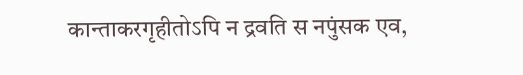कान्ताकरगृहीतोऽपि न द्रवति स नपुंसक एव,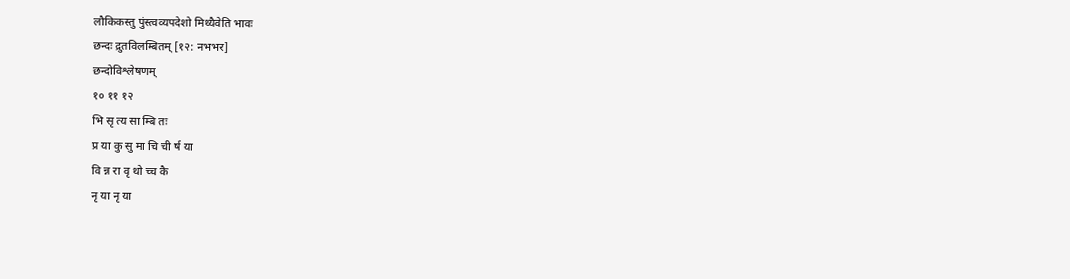लौकिकस्तु पुंस्त्वव्यपदेशो मिथ्यैवेति भावः
छन्दः द्रुतविलम्बितम् [१२: नभभर]
छन्दोविश्लेषणम्
१० ११ १२
भि सृ त्य सा म्बि तः
प्र या कु सु मा चि ची र्ष या
वि न्न रा वृ थो च्च कै
नृ या नृ या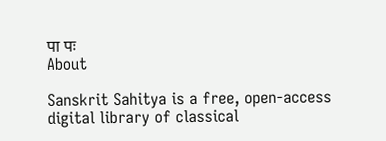पा पः
About

Sanskrit Sahitya is a free, open-access digital library of classical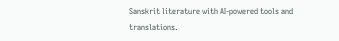Sanskrit literature with AI-powered tools and translations.